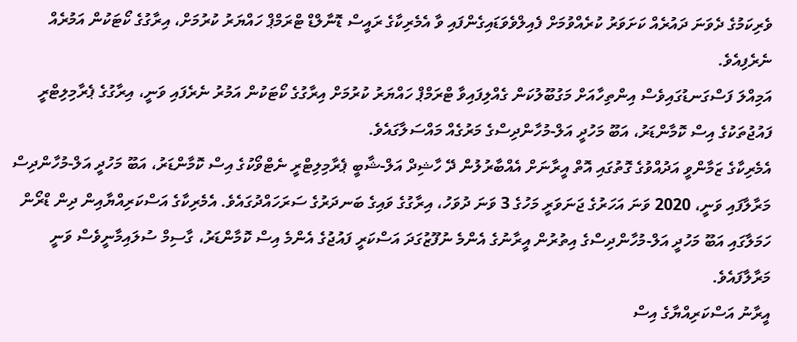ވެރިކަމުގެ ދެވަނަ ދައުރެއް ކަށަވަރު ކުރެއްވުމަށް ފެއިލްވެވަޑައިގެންފައި ވާ އެމެރިކާގެ ރައީސް ޑޮނާލްޑް ޓްރަމްޕް ހައްޔަރު ކުރުމަށް، އިރާގުގެ ކޯޓަކުން އަމުރެއް ނެރެފިއެވެ.
އަމިއްލަ ފަސްގަނޑުގައިވެސް އިންތިހާއަށް މަގުބޫލުކަން ގެއްލިފައިވާ ޓްރަމްޕް ހައްޔަރު ކުރުމަށް އިރާގުގެ ކޯޓަކުން އަމުރު ނެރެފައި ވަނީ، އިރާގުގެ ޕެރާމިލިޓްރީ ފައުޖުތަކުގެ އިސް ކޮމާންޑަރު، އަބޫ މަހުދީ އަލް-މުހާންދިސްގެ މަރުގެއް މައްސަލާގައެވެ.
އެމެރިކާގެ ޒަމާންވީ އަދުއްވުގެ ގޮތުގައި އޮތް އީރާނަށް އެއްބާރުލުން ދޭ ހާޝިދް އަލް-ޝާބީ ޕެރާމިލިޓްރީ ނެޓްވޯކުގެ އިސް ކޮމާންޑަރު، އަބޫ މަހުދީ އަލް-މުހާންދިސް މަރާލާފައި ވަނީ، 2020 ވަނަ އަހަރުގެ ޖަނަވަރީ މަހުގެ 3 ވަނަ ދުވަހު، އިރާގުގެ ވައިގެ ބަނދަރުގެ ސަރަހައްދުގައެވެ. އެމެރިކާގެ އަސްކަރިއްޔާއިން ދިން ޑްރޯން ހަމަލާގައި އަބޫ މަހުދީ އަލް-މުހާންދިސްގެ އިތުރުން އީރާނުގެ އެންމެ ނުފޫޒުގަދަ އަސްކަރީ ފައުޖުގެ އެންމެ އިސް ކޮމާންޑަރު، ގާސިމް ސުލައިމާނީވެސް ވަނީ މަރާލާފައެވެ.
އީރާނު އަސްކަރިއްޔާގެ އިސް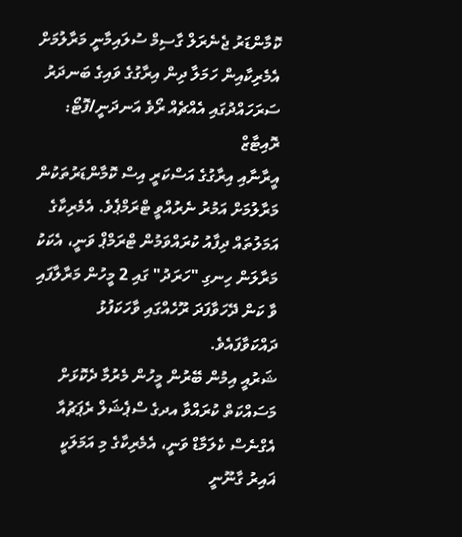ކޮމާންޑަރު ޖެނެރަލް ގާސިމް ސުލައިމާނީ މަރާލުމަށް އެމެރިކާއިން ހަމަލާ ދިން އިރާގުގެ ވައިގެ ބަނދަރު ސަރަހައްދުގައި އެއްޗެއް ރޯވެ އަނދަނީ/ފޮޓޯ: ރޮއިޓާޒް
އީރާނާއި އިރާގުގެ އަސްކަރީ އިސް ކޮމާންޑަރުތަކުން މަރާލުމަށް އަމުރު ނެރުއްވީ ޓްރަމްޕެވެ. އެމެރިކާގެ އަމަލުތައް ދިފާއު ކުރައްވަމުން ޓްރަމްޕް ވަނީ، އެކަކު މަރާލަން ހިނގި "ހަރަދު" ގައި 2 މީހުން މަރާލާފައި ވާ ކަން ދޭހަވާފަދަ ރޫހެއްގައި ވާހަކަފުޅު ދައްކަވާފައެވެ.
ޝަރުއީ އިމުން ބޭރުން މީހުން މެރުމާ ދެކޮޅަށް މަސައްކަތް ކުރައްވާ އދގެ ސްޕެޝަލް ރެޕަޗުއާ އެގްނެސް ކެލަމާޑް ވަނީ، އެމެރިކާގެ މި އަމަލަކީ ޣައިރު ގާނޫނީ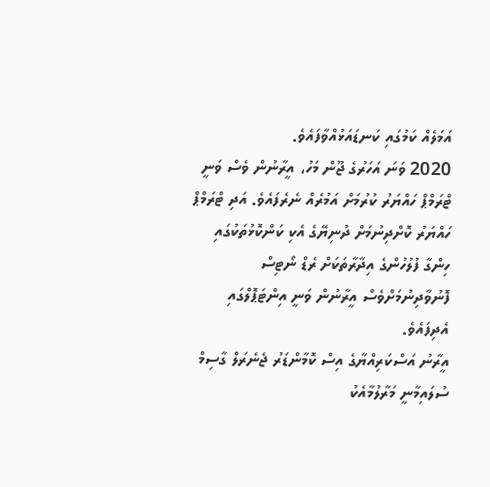އަމަލެއް ކަމުގައި ކަނޑައަޅުއްވާފައެވެ.
2020 ވަނަ އަހަރުގެ ޖޫން މަހު، އީރާނުން ވެސް ވަނީ ޓްރަމްޕް ހައްޔަރު ކުރުމަށް އަމުރެއް ނެރެފައެވެ. އަދި ޓްރަމްޕް ހައްޔަރު ކޮށްދިނުމަށް ދުނިޔޭގެ އެކި ކަންކޮޅުތަކުގައި ހިންގާ ފުލުހުންގެ އިދާރާތަކަށް ރެޑް ނޯޓިސް ފޮނުވާދިނުމަށްވެސް އީރާނުން ވަނީ އިންޓަޕޮލްގައި އެދިފައެވެ.
އީރާނު އަސްކަރިއްޔާގެ އިސް ކޮމާންޑަރު ޖެނެރަލް ގާސިމް ސުލައިމާނީ މަރާލުމާއެކު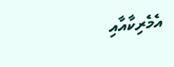އެމެރިކާއާއި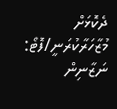ދެކޮޅަށް މުޒާހަރާކުރަނީ/ފޮޓޯ: ނަޒާނިން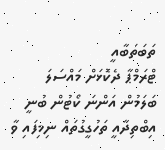ތަބަތަބާއީ
ޓްރަމްޕާ ދެކޮޅަށް މައްސަލަ ބަލަމުން އަންނަ ކޯޓުން ބުނީ އިބްތިދާއީ ތަހުގީގުތައް ނިމިފައި ވާ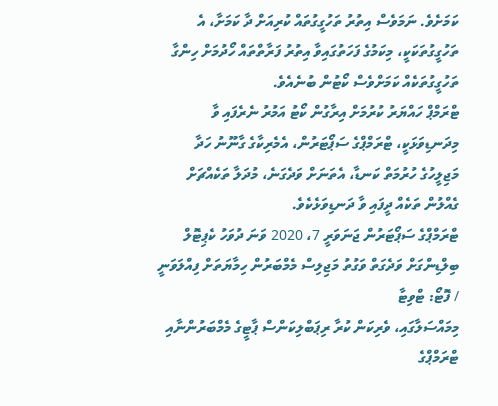ކަމަށެވެ. ނަމަވެސް އިތުރު ތަހުގީގުތައް ކުރިއަށް ދާ ކަމަށާ، އެ ތަހުގީގުތަކަކީ، މިކަމުގެ ފަހަތުގައިވާ އިތުރު ފަރާތްތައް ހޯދުމަށް ހިންގާ ތަހުގީގުތަކެއް ކަމަށްވެސް ކޯޓުން ބުނެއެވެ.
ޓްރަމްޕް ހައްޔަރު ކުރުމަށް އިރާގުން ކޯޓު އަމުރު ނެރެފައި ވާ މިދަނޑިވަޅަކީ، ޓްރަމްޕްގެ ސަޕޯޓަރުން، އެމެރިކާގެ ގާނޫނު ހަދާ މަޖިލީހުގެ ހުރުމަތް ކަނޑާ، އެތަނަށް ވަދެގަނެ، މުދަލާ ތަކެއްޗަށް ގެއްލުން ތަކެއް ދީފައި ވާ ދަނޑިވަޅެކެވެ.
ޓްރަމްޕްގެ ސަޕޯޓަރުން ޖަނަވަރީ 7، 2020 ވަނަ ދުވަހު ކެޕިޓޮލް ބިލްޑިންގަށް ވަދެގަތް ވަގުތު މަޖިލިސް މެމްބަރުން ހިމާޔަތަށް ފިއްލަވަނީ / ފޮޓޯ: ޓްވިޓާ
މިމައްސަލާގައި، ވެރިކަން ކުރާ ރިޕަބްލިކަންސް ޕާޓީގެ މެމްބަރުންނާއި ޓްރަމްޕްގެ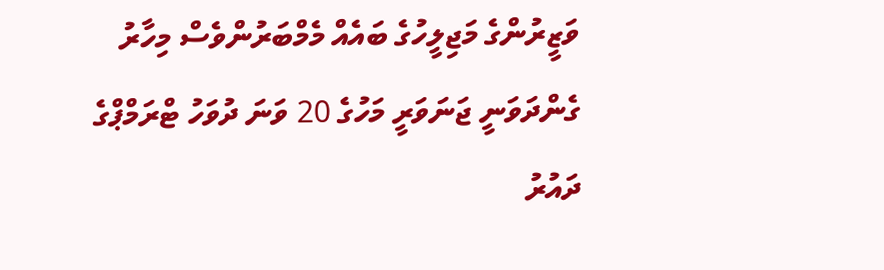ވަޒީރުންގެ މަޖިލީހުގެ ބައެއް މެމްބަރުންވެސް މިހާރު ގެންދަވަނީ ޖަނަވަރީ މަހުގެ 20 ވަނަ ދުވަހު ޓްރަމްޕްގެ ދައުރު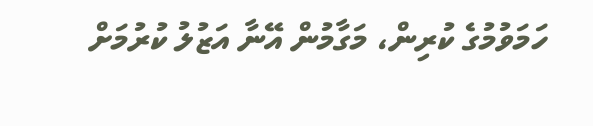ހަމަވުމުގެ ކުރިން، މަގާމުން އޭނާ އަޒުލު ކުރުމަށް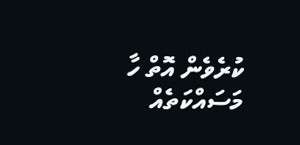ކުރެވެން އޮތް ހާ މަސައްކަތެއް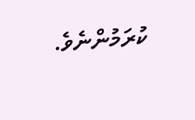ކުރަމުންނެވެ.